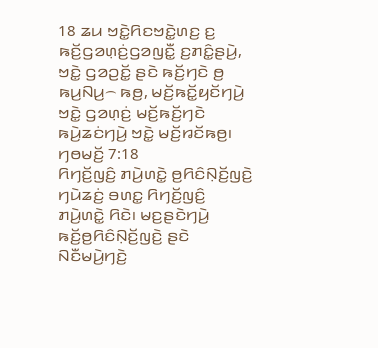18 ꤘꤣ ꤠꤢꤧ꤭ꤖꤢꤠꤢꤧ꤭ꤛꤢ꤬ ꤢ꤬ ꤒꤢꤩ꤬ꤞꤤꤛ꤫ꤢꤦ꤬ꤞꤤꤜꤢꤪ꤭ ꤢ꤬ꤊꤢꤨ꤭ꤔꤣꤧ꤬, ꤠꤢꤧ꤭ ꤞꤤꤑꤢꤩ꤭ ꤔꤢꤧ ꤒꤢꤩ꤬ꤚꤢꤧ ꤥ꤬ ꤒꤣ꤬ꤡꤣ꤬꤮ ꤒꤥ꤬, ꤗꤢꤩ꤬ꤒꤢꤩ꤭ꤟꤢꤩꤚꤣꤧ꤬ ꤠꤢꤧ꤭ ꤞꤤꤛ꤫ꤢꤦ꤬ ꤗꤢꤩ꤬ꤒꤢꤩ꤬ꤚꤢꤧ ꤒꤣꤧ꤬ꤘꤢꤦꤚꤣꤧ꤬ ꤠꤢꤧ꤭ ꤗꤢꤩ꤬ꤙꤢꤩꤒꤥ꤬꤯
ꤚꤥꤗꤢꤩ꤬ 7:18
ꤖꤚꤢꤩ꤬ꤜꤢꤨ꤬ ꤊꤣꤧ꤬ꤛꤢꤧ꤭ ꤥ꤬ꤖꤢꤨꤡ꤫ꤢꤩ꤬ꤜꤢꤧ꤬ ꤚꤣꤧꤘꤢꤦ꤬ ꤋꤛꤢ꤭ ꤖꤚꤢꤩ꤬ꤜꤢꤨ꤬ ꤊꤣꤧ꤬ꤛꤢꤧ꤭ ꤖꤢꤧ꤯ ꤗꤢ꤬ꤔꤢꤧꤚꤣꤧ꤬ ꤒꤢꤩ꤬ꤥ꤬ꤖꤢꤨꤡ꤫ꤢꤩ꤬ꤜꤢꤧ꤬ ꤔꤢꤧ ꤡꤢꤪꤗꤣꤧ꤬ꤚꤢꤧ꤬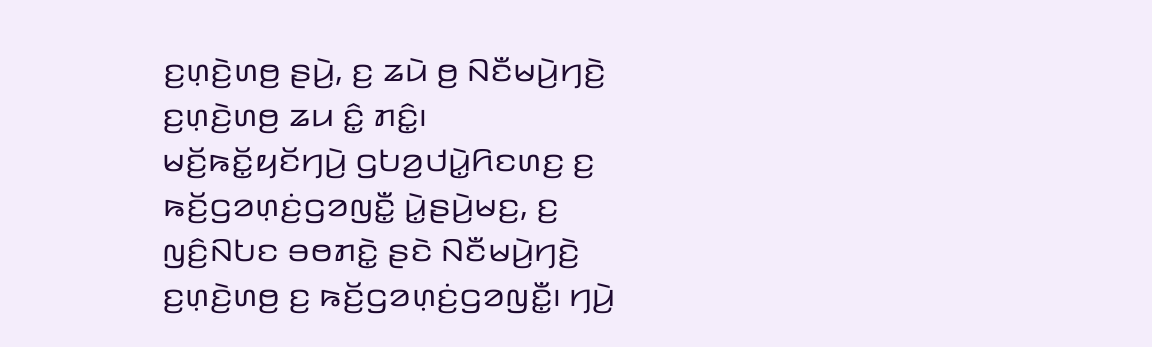ꤢ꤬ꤛ꤫ꤢꤧ꤬ꤛꤥ꤬ ꤔꤣꤧ꤬, ꤢ꤬ ꤘꤣꤧ ꤥ꤬ ꤡꤢꤪꤗꤣꤧ꤬ꤚꤢꤧ꤬ ꤢ꤬ꤛ꤫ꤢꤧ꤬ꤛꤥ꤬ ꤘꤣ ꤢꤨ꤭ ꤊꤢꤨ꤭꤯
ꤗꤢꤩ꤬ꤒꤢꤩ꤭ꤟꤢꤩꤚꤣꤧ꤬ ꤞꤝꤤ꤬ꤓꤣꤧ꤭ꤖꤢꤛꤢ꤬ ꤢ꤬ ꤒꤢꤩ꤬ꤞꤤꤛ꤫ꤢꤦ꤬ꤞꤤꤜꤢꤪ꤭ ꤣꤧ꤭ꤔꤣꤧ꤬ꤗꤢ꤬, ꤢ꤬ ꤜꤢꤨ꤬ꤡꤝꤢ ꤋꤥꤊꤢꤧ꤭ ꤔꤢꤧ ꤡꤢꤪꤗꤣꤧ꤬ꤚꤢꤧ꤬ ꤢ꤬ꤛ꤫ꤢꤧ꤬ꤛꤥ꤬ ꤢ꤬ ꤒꤢꤩ꤬ꤞꤤꤛ꤫ꤢꤦ꤬ꤞꤤꤜꤢꤪ꤭꤯ ꤚꤣꤧ꤬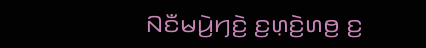ꤡꤢꤪꤗꤣꤧ꤬ꤚꤢꤧ꤬ ꤢ꤬ꤛ꤫ꤢꤧ꤬ꤛꤥ꤬ ꤢ꤬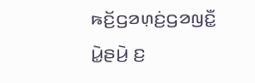ꤒꤢꤩ꤬ꤞꤤꤛ꤫ꤢꤦ꤬ꤞꤤꤜꤢꤪ꤭ ꤣꤧ꤭ꤔꤣꤧ꤬ ꤢ꤬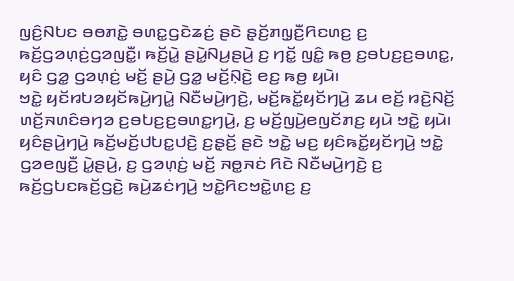ꤜꤢꤨ꤬ꤡꤝꤢ ꤋꤥꤊꤢꤧ꤭ ꤋꤛꤢ꤭ꤞꤢꤧꤘꤢꤦ꤬ ꤔꤢꤧ ꤔ꤫ꤢꤩ꤬ꤊꤜ꤫ꤢꤪ꤬ꤖꤢꤛꤢ꤬ ꤢ꤬ ꤒꤢꤩ꤬ꤞꤤꤛ꤫ꤢꤦ꤬ꤞꤤꤜꤢꤪ꤭꤯ ꤒꤢꤩ꤬ꤣꤧ꤭ ꤔꤣꤧ꤭ꤡꤣ꤬ꤔꤣꤧ꤬ ꤢ꤬ ꤚꤢꤩ꤭ ꤜꤢꤨ꤭ ꤒꤥ꤬ ꤢ꤬ꤋꤝꤢ꤬ꤢ꤬ꤋꤛꤢ꤭, ꤟꤢꤨ ꤞꤤ꤭ ꤞꤤꤛ꤫ꤢꤦ꤬ ꤗꤢꤩ꤬ ꤔꤣꤧ꤬ ꤞꤤ꤭ ꤗꤢꤩ꤬ꤡ꤫ꤢꤧ꤬ ꤕꤢ꤬ ꤒꤥ꤬ ꤟꤣꤧ꤯
ꤠꤢꤧ꤭ ꤟꤢꤩꤙꤝꤤꤟꤢꤩꤒꤣꤧ꤬ꤚꤣꤧ꤭ ꤡꤢꤪꤗꤣꤧ꤬ꤚꤢꤧ꤬, ꤗꤢꤩ꤬ꤒꤢꤩ꤭ꤟꤢꤩꤚꤣꤧ꤬ ꤘꤣ ꤕꤢꤩ꤬ ꤙꤢꤧ꤬ꤡꤢꤩ꤬ ꤛꤢꤩ꤬ꤏꤛꤢꤨꤋꤚꤤ ꤢ꤬ꤋꤝꤢ꤬ꤢ꤬ꤋꤛꤢ꤭ꤚꤣꤧ꤬, ꤢ꤬ ꤗꤢꤩ꤬ꤜꤣꤧ꤬ꤕꤜꤢꤩꤊꤢ꤬ ꤟꤣꤧ ꤠꤢꤧ꤭ ꤟꤣꤧ꤯ ꤟꤢꤨꤔꤣꤧ꤬ꤚꤣꤧ꤬ ꤒꤢꤩ꤬ꤗꤢꤩ꤬ꤓꤝꤢ꤭ꤓꤢꤧ꤬ ꤢ꤬ꤔ꤫ꤢꤩ꤬ ꤔꤢꤧ ꤠꤢꤧ꤭ ꤗꤢ꤬ ꤟꤢꤨꤒꤢꤩ꤭ꤟꤢꤩꤚꤣꤧ꤬ ꤠꤢꤧ꤭ ꤞꤤꤕꤜꤢꤪ꤬ ꤣꤧ꤭ꤔꤣꤧ꤬, ꤢ꤬ ꤞꤤꤛ꤫ꤢꤦ꤬ ꤗꤢꤩ꤬ ꤏꤥ꤭ꤏꤢꤦ ꤖꤢꤧ ꤡꤢꤪꤗꤣꤧ꤬ꤚꤢꤧ꤬ ꤢ꤬ ꤒꤢꤩ꤬ꤞꤝꤢꤒꤢꤩ꤬ꤞꤢꤧ꤬ ꤒꤣꤧ꤬ꤘꤢꤦꤚꤣꤧ꤬ ꤠꤢꤧ꤭ꤖꤢꤠꤢꤧ꤭ꤛꤢ꤬ ꤢ꤬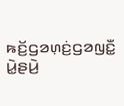ꤒꤢꤩ꤬ꤞꤤꤛ꤫ꤢꤦ꤬ꤞꤤꤜꤢꤪ꤭ ꤣꤧ꤭ꤔꤣꤧ꤬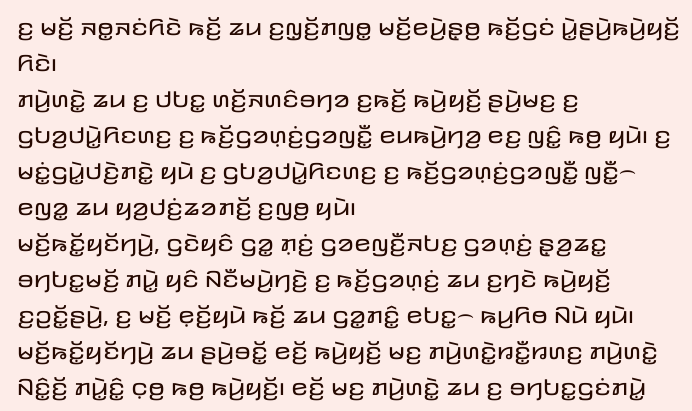ꤢ꤬ ꤗꤢꤩ꤬ ꤏꤥ꤭ꤏꤢꤦꤖꤢꤧ ꤒꤢꤩ꤬ ꤘꤣ ꤢ꤬ꤜ꤫ꤢꤩ꤬ꤊꤜꤥ꤭ ꤗꤢꤩ꤬ꤕꤣꤧ꤬ꤔ꤫ꤥ꤬ ꤒꤢꤩ꤬ꤞꤢꤦ ꤣꤧ꤭ꤔꤣꤧ꤬ꤒꤣꤧ꤬ꤟꤢꤩ꤬ ꤖꤢꤧ꤯
ꤊꤣꤧ꤬ꤛꤢꤧ꤭ ꤘꤣ ꤢ꤬ ꤓꤝꤢ꤭ ꤛꤢꤩ꤬ꤏꤛꤢꤨꤋꤚꤤ ꤢ꤬ꤒꤢꤩ꤬ ꤒꤣꤧ꤬ꤟꤢꤩ꤬ ꤔꤣꤧ꤬ꤗꤢ꤬ ꤢ꤬ ꤞꤝꤤ꤬ꤓꤣꤧ꤭ꤖꤢꤛꤢ꤬ ꤢ꤬ ꤒꤢꤩ꤬ꤞꤤꤛ꤫ꤢꤦ꤬ꤞꤤꤜꤢꤪ꤭ ꤕꤣꤒꤣꤧ꤬ꤚꤤ꤬ ꤕꤢ꤬ ꤜꤢꤨ꤭ ꤒꤥ꤬ ꤟꤣꤧ꤯ ꤢ꤬ ꤗꤢꤦ꤭ꤞꤣꤧ꤭ꤓꤢꤧ꤬ꤊꤢꤧ꤭ ꤟꤣꤧ ꤢ꤬ ꤞꤝꤤ꤬ꤓꤣꤧ꤭ꤖꤢꤛꤢ꤬ ꤢ꤬ ꤒꤢꤩ꤬ꤞꤤꤛ꤫ꤢꤦ꤬ꤞꤤꤜꤢꤪ꤭ ꤜꤢꤪ꤭꤮ ꤕꤜꤤ꤭ ꤘꤣ ꤟꤤ꤬ꤓꤢꤦ꤬ꤘꤤꤊꤢꤩ꤬ ꤢ꤬ꤜꤥ꤬ ꤟꤣꤧ꤯
ꤗꤢꤩ꤬ꤒꤢꤩ꤭ꤟꤢꤩꤚꤣꤧ꤬, ꤞꤢꤧꤟꤢꤨ ꤞꤤ꤭ ꤊ꤫ꤢꤦ꤬ ꤞꤤꤕꤜꤢꤪ꤬ꤏꤝꤢ꤬ ꤞꤤꤛ꤫ꤢꤦ꤬ ꤔ꤫ꤤ꤬ꤘꤢ꤭ ꤋꤚꤝꤢ꤭ꤗꤢꤩ꤬ ꤊꤣꤧ꤭ ꤟꤢꤨ ꤡꤢꤪꤗꤣꤧ꤬ꤚꤢꤧ꤬ ꤢ꤬ ꤒꤢꤩ꤬ꤞꤤꤛ꤫ꤢꤦ꤬ ꤘꤣ ꤢ꤬ꤚꤢꤧ ꤒꤣꤧ꤬ꤟꤢꤩ꤬ ꤢ꤬ꤑꤢꤩ꤭ꤔꤣꤧ꤬, ꤢ꤬ ꤗꤢꤩ꤬ ꤕ꤫ꤢꤩ꤬ꤟꤣꤧ ꤒꤢꤩ꤬ ꤘꤣ ꤞꤤ꤭ꤊꤢꤨ꤭ ꤕꤝꤢ꤭꤮ ꤒꤣ꤬ꤖꤥ ꤡꤣꤧ ꤟꤣꤧ꤯
ꤗꤢꤩ꤬ꤒꤢꤩ꤭ꤟꤢꤩꤚꤣꤧ꤬ ꤘꤣ ꤔꤣꤧ꤬ꤋꤢꤩ꤭ ꤕꤢꤩ꤬ ꤒꤣꤧ꤬ꤟꤢꤩ꤬ ꤗꤢ꤬ ꤊꤣꤧ꤬ꤛꤢꤧ꤭ꤙꤢꤪ꤭ꤙꤛꤢ꤬ ꤊꤣꤧ꤬ꤛꤢꤧ꤭ ꤡꤢꤨ꤭ꤢꤩ꤬ ꤊꤣꤧ꤭ꤢꤨ꤭ ꤍ꤫ꤥ꤬ ꤒꤥ꤬ ꤒꤣꤧ꤬ꤟꤢꤩ꤬꤯ ꤕꤢꤩ꤬ ꤗꤢ꤬ ꤊꤣꤧ꤬ꤛꤢꤧ꤭ ꤘꤣ ꤢ꤬ ꤋꤚꤝꤢ꤭ꤞꤢꤦꤊꤣꤧ꤭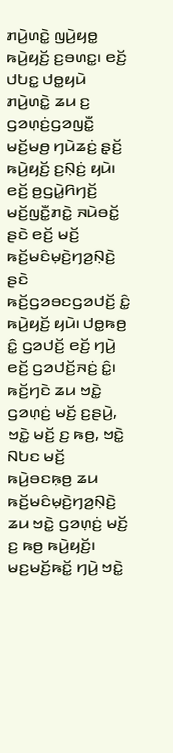ꤊꤣꤧ꤬ꤛꤢꤧ꤭ ꤜꤣꤧ꤬ꤟꤥ꤭ ꤒꤣꤧ꤬ꤟꤢꤩ꤬ ꤢ꤬ꤋꤛꤢ꤭꤯ ꤕꤢꤩ꤬ ꤓꤝꤢ꤭ ꤓꤥ꤭ꤟꤣꤧ ꤊꤣꤧ꤬ꤛꤢꤧ꤭ ꤘꤣ ꤢ꤬ ꤞꤤꤛ꤫ꤢꤦ꤬ꤞꤤꤜꤢꤪ꤭ ꤗꤢꤩ꤬ꤗꤥ꤬ ꤚꤣꤧꤘꤢꤦ꤬ ꤔ꤫ꤢꤩ꤬ ꤒꤣꤧ꤬ꤟꤢꤩ꤬ ꤢ꤬ꤡ꤫ꤢꤦ꤬ ꤟꤣꤧ꤯ ꤕꤢꤩ꤬ ꤥ꤬ꤞꤣꤧ꤭ꤖꤚꤢꤩ꤬ ꤗꤢꤩ꤬ꤜꤢꤪ꤭ꤊꤢꤧ꤭ ꤏꤣꤧꤋꤢꤩ꤭ ꤔꤢꤧ ꤕꤢꤩ꤬ ꤗꤢꤩ꤬ ꤒꤢꤩ꤬ꤗꤢꤨꤗ꤫ꤢꤧ꤬ꤚꤤ꤬ꤡ꤫ꤢꤧ꤬ ꤔꤢꤧ ꤒꤢꤩ꤬ꤞꤤꤋꤢꤞꤤꤓꤢꤩ꤬ ꤢꤨ꤭ ꤒꤣꤧ꤬ꤟꤢꤩ꤬ ꤟꤣꤧ꤯ ꤓꤥ꤭ꤒꤥ꤬ ꤢꤨ꤭ ꤞꤤꤓꤢꤩ꤬ ꤕꤢꤩ꤬ ꤚꤣꤧ꤬ ꤕꤢꤩ꤬ ꤞꤤꤓꤢꤩ꤬ꤏꤢꤦ꤬ ꤢꤨ꤭꤯
ꤒꤢꤩ꤬ꤚꤢꤧ ꤘꤣ ꤠꤢꤧ꤭ ꤞꤤꤛ꤫ꤢꤦ꤬ ꤗꤢꤩ꤬ ꤢ꤬ꤔꤣꤧ꤬, ꤠꤢꤧ꤭ ꤗꤢꤩ꤬ ꤢ꤬ ꤒꤥ꤬, ꤠꤢꤧ꤭ ꤡꤝꤢ ꤗꤢꤩ꤬ ꤒꤣꤧ꤬ꤋꤢꤒ꤫ꤥ꤬ ꤘꤣ ꤒꤢꤩ꤬ꤗꤢꤨꤗ꤫ꤢꤧ꤬ꤚꤤ꤬ꤡ꤫ꤢꤧ꤬ ꤘꤣ ꤠꤢꤧ꤭ ꤞꤤꤛ꤫ꤢꤦ꤬ ꤗꤢꤩ꤬ ꤢ꤬ ꤒꤥ꤬ ꤒꤣꤧ꤬ꤟꤢꤩ꤬꤯
ꤗꤢ꤬ꤗꤢꤩ꤬ꤒꤢꤩ꤭ ꤚꤣꤧ꤬ ꤠꤢꤧ꤭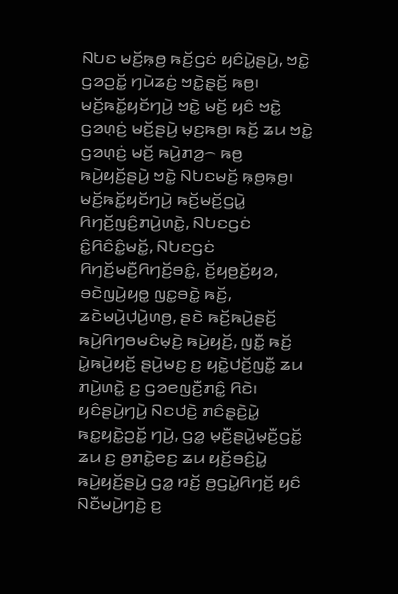ꤡꤝꤢ ꤗꤢꤩ꤬ꤒ꤫ꤥ꤬ ꤒꤢꤩ꤬ꤞꤢꤦ ꤟꤢꤨꤣꤧ꤭ꤔꤣꤧ꤬, ꤠꤢꤧ꤭ ꤞꤤꤑꤢꤩ꤭ ꤚꤣꤧꤘꤢꤦ꤬ ꤠꤢꤧ꤭ꤔ꤫ꤢꤩ꤬ ꤒꤥ꤬꤯ ꤗꤢꤩ꤬ꤒꤢꤩ꤭ꤟꤢꤩꤚꤣꤧ꤬ ꤠꤢꤧ꤭ ꤗꤢꤩ꤬ ꤟꤢꤨ ꤠꤢꤧ꤭ ꤞꤤꤛ꤫ꤢꤦ꤬ ꤗꤢꤩ꤬ꤔꤣꤧ꤬ ꤗ꤫ꤢ꤬ꤒꤥ꤬꤯ ꤒꤢꤩ꤬ ꤘꤣ ꤠꤢꤧ꤭ ꤞꤤꤛ꤫ꤢꤦ꤬ ꤗꤢꤩ꤬ ꤒꤣꤧ꤬ꤊꤤ꤬꤮ ꤒꤥ꤬ ꤒꤣꤧ꤬ꤟꤢꤩ꤬ꤔꤣꤧ꤬ ꤠꤢꤧ꤭ ꤡꤝꤢꤗꤢꤩ꤬ ꤒ꤫ꤥ꤬ꤒ꤫ꤥ꤬꤯
ꤗꤢꤩ꤬ꤒꤢꤩ꤭ꤟꤢꤩꤚꤣꤧ꤬ ꤒꤢꤩ꤬ꤗꤢꤩ꤬ꤞꤣꤧ꤭ ꤖꤚꤢꤩ꤬ꤜꤢꤨ꤬ꤊꤣꤧ꤬ꤛꤢꤧ꤭, ꤡꤝꤢꤞꤢꤦ ꤢꤨ꤭ꤖꤢꤨꤢꤨ꤭ꤗꤢꤩ꤭, ꤡꤝꤢꤞꤢꤦ ꤖꤚꤢꤩ꤬ꤗꤢꤪ꤬ꤖꤚꤢꤩ꤬ꤋꤢꤨ꤭, ꤢꤩ꤬ꤟꤥ꤬ꤢꤩ꤬ꤟꤤ, ꤋꤢꤧꤜꤣꤧ꤬ꤟꤥ꤭ ꤜꤢ꤭ꤋꤢꤧ꤭ ꤒꤢꤩ꤬, ꤘꤢꤧꤗꤣꤧ꤬ꤓ꤫ꤣꤧ꤬ꤛꤥ꤬, ꤔꤢꤧ ꤒꤢꤩ꤬ꤒꤣꤧ꤬ꤔꤢꤩ꤬ ꤒꤣꤧ꤬ꤖꤚꤥꤗꤢꤨꤗ꤫ꤢꤧ꤬ ꤒꤣꤧ꤬ꤟꤢꤩ꤬, ꤜꤢꤪ꤭ ꤒꤢꤩ꤬ ꤣꤧ꤭ꤒꤣꤧ꤬ꤟꤢꤩ꤬ ꤔꤣꤧ꤬ꤗꤢ꤬ ꤢ꤬ ꤟꤢꤧ꤭ꤓꤢꤩ꤬ꤜꤢꤪ꤭ ꤘꤣ ꤊꤣꤧ꤬ꤛꤢꤧ꤭ ꤢ꤬ ꤞꤤꤕꤜꤢꤪ꤬ꤊꤢꤨ꤭ ꤖꤢꤧ꤯
ꤟꤢꤨꤔꤣꤧ꤬ꤚꤣꤧ꤬ ꤡꤢꤓꤢꤧ꤬ ꤊꤢꤨꤔ꤫ꤢꤧ꤬ꤣꤧ꤭ ꤒꤢ꤭ꤟꤢꤧ꤭ꤑꤢꤩ꤭ ꤚꤣꤧ꤬, ꤞꤤ꤭ ꤗ꤫ꤢꤪ꤬ꤔꤣꤧ꤭ꤗ꤫ꤢꤪ꤬ꤞꤢꤩ꤭ ꤘꤣ ꤢ꤬ ꤥ꤬ꤊꤢꤧ꤭ꤕꤢ꤬ ꤘꤣ ꤟꤢꤩ꤬ꤋꤢꤨ꤬ꤣꤧ꤭ ꤒꤣꤧ꤬ꤟꤢꤩ꤬ꤔꤣꤧ꤬ ꤞꤤ꤭ ꤙꤢꤩ꤬ ꤥ꤬ꤞꤣꤧ꤭ꤖꤚꤢꤩ꤬ ꤟꤢꤨ ꤡꤢꤪꤗꤣꤧ꤬ꤚꤢꤧ꤬ ꤢ꤬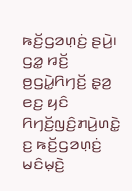ꤒꤢꤩ꤬ꤞꤤꤛ꤫ꤢꤦ꤬ ꤔꤣꤧ꤬꤯ ꤞꤤ꤭ ꤙꤢꤩ꤬ ꤥ꤬ꤞꤣꤧ꤭ꤖꤚꤢꤩ꤬ ꤔ꤫ꤤ꤬ ꤕꤢ꤬ ꤟꤢꤨ ꤖꤚꤢꤩ꤬ꤜꤢꤨ꤬ꤊꤣꤧ꤬ꤛꤢꤧ꤭ ꤢ꤬ ꤒꤢꤩ꤬ꤞꤤꤛ꤫ꤢꤦ꤬ ꤗꤢꤨꤗ꤫ꤢꤧ꤬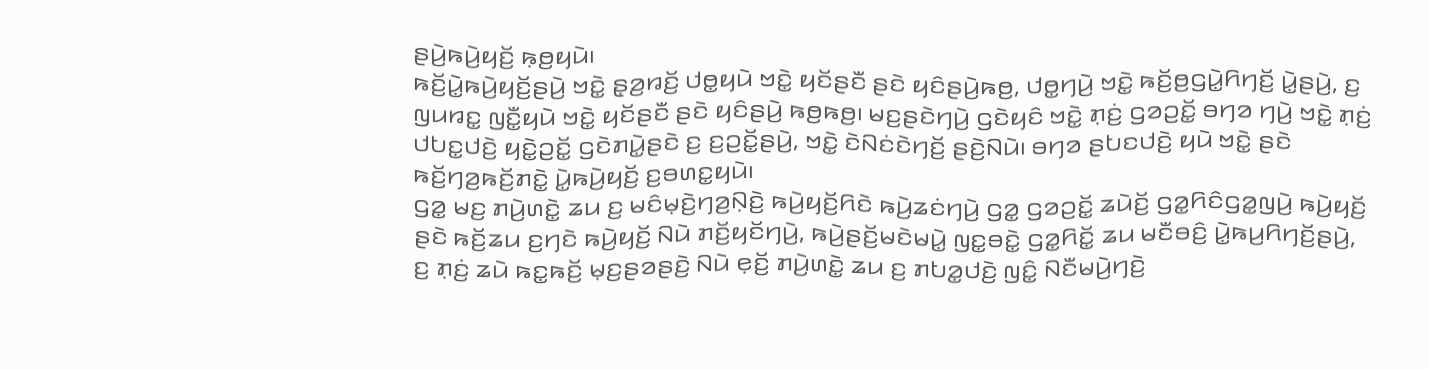ꤔꤣꤧ꤬ꤒꤣꤧ꤬ꤟꤢꤩ꤬ ꤒ꤫ꤥ꤬ꤟꤣꤧ꤯
ꤒꤢꤩ꤬ꤣꤧ꤭ꤒꤣꤧ꤬ꤟꤢꤩ꤬ꤔꤣꤧ꤬ ꤠꤢꤧ꤭ ꤔ꤫ꤤ꤬ꤙꤢꤩ꤬ ꤓꤥ꤭ꤟꤣꤧ ꤠꤢꤧ꤭ ꤟꤢꤩꤔꤢꤪ ꤔꤢꤧ ꤟꤢꤨꤔꤣꤧ꤬ꤒꤥ꤬, ꤓꤥ꤭ꤚꤣꤧ꤬ ꤠꤢꤧ꤭ ꤒꤢꤩ꤬ꤥ꤬ꤞꤣꤧ꤭ꤖꤚꤢꤩ꤬ ꤣꤧ꤭ꤔꤣꤧ꤬, ꤢ꤬ ꤜꤣꤙꤢ꤭ ꤜꤢꤪ꤭ꤟꤣꤧ ꤠꤢꤧ꤭ ꤟꤢꤩꤔꤢꤪ ꤔꤢꤧ ꤟꤢꤨꤔꤣꤧ꤬ ꤒꤥ꤬ꤒꤥ꤬꤯ ꤗꤢ꤬ꤔꤢꤧꤚꤣꤧ꤬ ꤞꤢꤧꤟꤢꤨ ꤠꤢꤧ꤭ ꤊ꤫ꤢꤦ꤬ ꤞꤤꤑꤢꤩ꤭ ꤋꤚꤤ ꤚꤣꤧ꤬ ꤠꤢꤧ꤭ ꤊ꤫ꤢꤦ꤬ ꤓꤝꤢ꤭ꤓꤢꤧ꤬ ꤟꤢꤧ꤭ꤑꤢꤩ꤭ ꤞꤢꤧꤊꤣꤧ꤭ꤔꤢꤧ ꤢ꤬ ꤢ꤬ꤑꤢꤩ꤭ꤔꤣꤧ꤬, ꤠꤢꤧ꤭ ꤢꤧꤡꤢꤦꤢꤧꤚꤢꤩ꤬ ꤔꤢꤧ꤬ꤡꤣꤧ꤯ ꤋꤚꤤ ꤔꤝꤢꤓꤢꤧ꤬ ꤟꤣꤧ ꤠꤢꤧ꤭ ꤔꤢꤧ ꤒꤢꤩ꤬ꤚꤤ꤬ꤒꤢꤩ꤬ꤊꤢꤧ꤭ ꤣꤧ꤭ꤒꤣꤧ꤬ꤟꤢꤩ꤬ ꤢ꤬ꤋꤛꤢ꤭ꤟꤣꤧ꤯
ꤞꤤ꤭ ꤗꤢ꤬ ꤊꤣꤧ꤬ꤛꤢꤧ꤭ ꤘꤣ ꤢ꤬ ꤗꤢꤨꤗ꤫ꤢꤧ꤬ꤚꤤ꤬ꤡ꤫ꤢꤧ꤬ ꤒꤣꤧ꤬ꤟꤢꤩ꤬ꤖꤢꤧ ꤒꤣꤧ꤬ꤘꤢꤦꤚꤣꤧ꤬ ꤞꤤ꤭ ꤞꤤꤑꤢꤩ꤭ ꤘꤣꤧꤢꤩ꤬ ꤞꤤ꤭ꤖꤢꤨꤞꤤ꤭ꤜꤣꤧ꤬ ꤒꤣꤧ꤬ꤟꤢꤩ꤬ ꤔꤢꤧ ꤒꤢꤩ꤬ꤘꤣ ꤢ꤬ꤚꤢꤧ ꤒꤣꤧ꤬ꤟꤢꤩ꤬ ꤡꤣꤧ ꤊꤢꤩ꤬ꤟꤢꤩꤚꤣꤧ꤬, ꤒꤣꤧ꤬ꤔꤢꤩ꤬ꤗꤢꤧꤗꤣꤧ꤭ ꤜꤢ꤭ꤋꤢꤧ꤭ ꤞꤤ꤭ꤖꤢꤩ꤭ ꤘꤣ ꤗꤢꤪꤋꤢꤨ꤬ ꤣꤧ꤭ꤒꤣ꤬ꤖꤚꤢꤩ꤬ꤔꤣꤧ꤬, ꤢ꤬ ꤊ꤫ꤢꤦ꤬ ꤘꤣꤧ ꤒꤢ꤭ꤒꤢꤩ꤬ ꤗ꤫ꤢ꤬ꤔꤤꤔꤢꤧ꤬ ꤡꤣꤧ ꤕ꤫ꤢꤩ꤬ ꤊꤣꤧ꤬ꤛꤢꤧ꤭ ꤘꤣ ꤢ꤬ ꤊꤝꤤ꤭ꤓꤢꤧ꤬ ꤜꤢꤨ꤭ ꤡꤢꤪꤗꤣꤧ꤬ꤚꤢꤧ꤬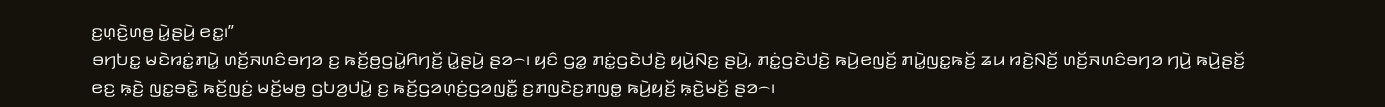ꤢ꤬ꤛ꤫ꤢꤧ꤬ꤛꤥ꤬ ꤣꤧ꤭ꤔꤣꤧ꤬ ꤕꤢ꤭꤯”
ꤋꤚꤝꤢ꤭ ꤗꤢꤧꤙꤢꤦ꤭ꤊꤣꤧ꤭ ꤛꤢꤩ꤬ꤏꤛꤢꤨꤋꤚꤤ ꤢ꤬ ꤒꤢꤩ꤬ꤥ꤬ꤞꤣꤧ꤭ꤖꤚꤢꤩ꤬ ꤣꤧ꤭ꤔꤣꤧ꤬ ꤔꤤ꤮꤯ ꤟꤢꤨ ꤞꤤ꤭ ꤊꤢꤦ꤭ꤞꤢꤧꤓꤢꤧ꤬ ꤟꤣꤧ꤬ꤡꤢ꤬ ꤔꤣꤧ꤬, ꤊꤢꤦ꤭ꤞꤢꤧꤓꤢꤧ꤬ ꤒꤣꤧ꤬ꤕꤜꤢꤩ꤬ ꤊꤣꤧ꤭ꤜꤢ꤭ꤒꤢꤩ꤬ ꤘꤣ ꤙꤢꤧ꤬ꤡꤢꤩ꤬ ꤛꤢꤩ꤬ꤏꤛꤢꤨꤋꤚꤤ ꤚꤣꤧ꤬ ꤒꤣꤧ꤬ꤔꤢꤩ꤬ ꤕꤢ꤬ ꤒ꤫ꤢꤧ꤬ ꤜꤢ꤭ꤋꤢꤧ꤭ ꤒꤢꤩ꤬ꤜꤢꤦ꤬ ꤗꤢꤩ꤬ꤗꤥ꤬ ꤞꤝꤤ꤬ꤓꤣꤧ꤭ ꤢ꤬ ꤒꤢꤩ꤬ꤞꤤꤛ꤫ꤢꤦ꤬ꤞꤤꤜꤢꤪ꤭ ꤢ꤬ꤊꤜꤢꤧꤢ꤬ꤊꤜꤥ꤭ ꤒꤣꤧ꤬ꤟꤢꤩ꤬ ꤒ꤫ꤢꤧ꤬ꤗꤢꤩ꤬ ꤔꤤ꤮꤯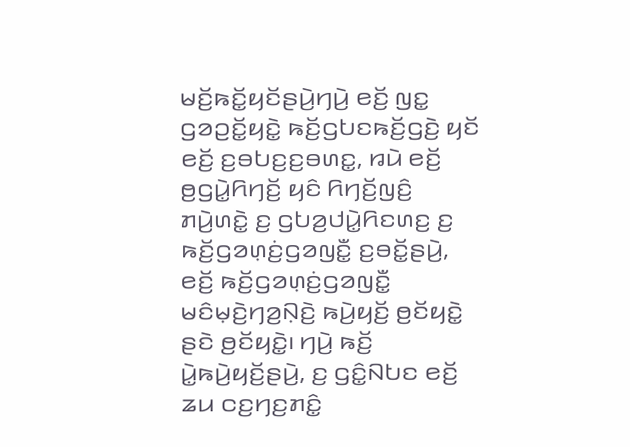ꤗꤢꤩ꤬ꤒꤢꤩ꤭ꤟꤢꤩꤔꤣꤧ꤬ꤚꤣꤧ꤬ ꤕꤢꤩ꤬ ꤜꤢ꤭ ꤞꤤꤑꤢꤩ꤭ꤟꤢꤧ꤭ ꤒꤢꤩ꤬ꤞꤝꤢꤒꤢꤩ꤬ꤞꤢꤧ꤬ ꤟꤢꤩ ꤕꤢꤩ꤬ ꤢ꤬ꤋꤝꤢ꤬ꤢ꤬ꤋꤛꤢ꤭, ꤙꤣꤧ ꤕꤢꤩ꤬ ꤥ꤬ꤞꤣꤧ꤭ꤖꤚꤢꤩ꤬ ꤟꤢꤨ ꤖꤚꤢꤩ꤬ꤜꤢꤨ꤬ ꤊꤣꤧ꤬ꤛꤢꤧ꤭ ꤢ꤬ ꤞꤝꤤ꤬ꤓꤣꤧ꤭ꤖꤢꤛꤢ꤬ ꤢ꤬ ꤒꤢꤩ꤬ꤞꤤꤛ꤫ꤢꤦ꤬ꤞꤤꤜꤢꤪ꤭ ꤢ꤬ꤋꤢꤩ꤭ꤔꤣꤧ꤬, ꤕꤢꤩ꤬ ꤒꤢꤩ꤬ꤞꤤꤛ꤫ꤢꤦ꤬ꤞꤤꤜꤢꤪ꤭ ꤗꤢꤨꤗ꤫ꤢꤧ꤬ꤚꤤ꤬ꤡ꤫ꤢꤧ꤬ ꤒꤣꤧ꤬ꤟꤢꤩ꤬ ꤥ꤬ꤢꤩꤟꤢꤧ꤭ ꤔꤢꤧ ꤥ꤬ꤢꤩꤟꤢꤧ꤭꤯ ꤚꤣꤧ꤬ ꤒꤢꤩ꤬ ꤣꤧ꤭ꤒꤣꤧ꤬ꤟꤢꤩ꤬ꤔꤣꤧ꤬, ꤢ꤬ ꤞꤢꤨ꤭ꤡꤝꤢ ꤕꤢꤩ꤬ ꤘꤣ ꤍꤢ꤬ꤚꤢ꤬ꤊꤢꤨ꤭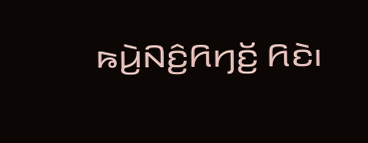ꤒꤣꤧ꤬ꤡꤢꤨ꤬ꤖꤚꤢꤩ꤬ ꤖꤢꤧ꤯